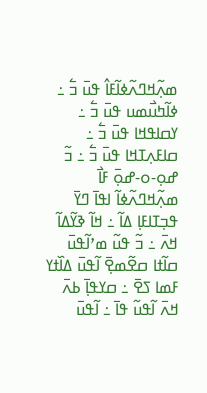ߘߍ߲߬ߞߣߍ߬ߦߊ߬ߓߊ߮ ߟߎ߫ ߏ߱ ߸ ߦߊ߬ߤߎ߯ߘߎ ߟߎ߫ ߏ߱ ߸ ߌߛߊߟߞߊ ߟߎ߫ ߏ߱ ߸ ߛߊߓߍ߲ߠߞߊ ߟߎ߫ ߏ߱ ߸ ߏ߬ ߝߋ߲-ߋ-ߝߋ߲߫ ߓߊ߯ ߘߍ߲߬ߞߣߍ߬ߦߊ߬ ߊߟߊ߫ ߣߌ߫ ߟߏ߲ߠߊߓߊ߲ ߡߊ߬ ߸ ߞߊ߬ ߢߌ߬ߡߊ߬ ߞߍ߫ ߸ ߏ߬ ߟߎ߬ ߘߴߊ߬ߟߎ߫ ߛߊ߬ߙߊ ߛߐ߬ߘߐ߲߫ ߊ߬ߟߎ߫ ߡߊ߰ߙߌ ߓߘߊ ߖߐ߫ ߸ ߛߌߟߊ߲߫ ߕߍ߫ ߞߍ߫ ߊ߬ߟߎ߬ ߟߊ߫ ߸ ߊ߬ߟߎ߫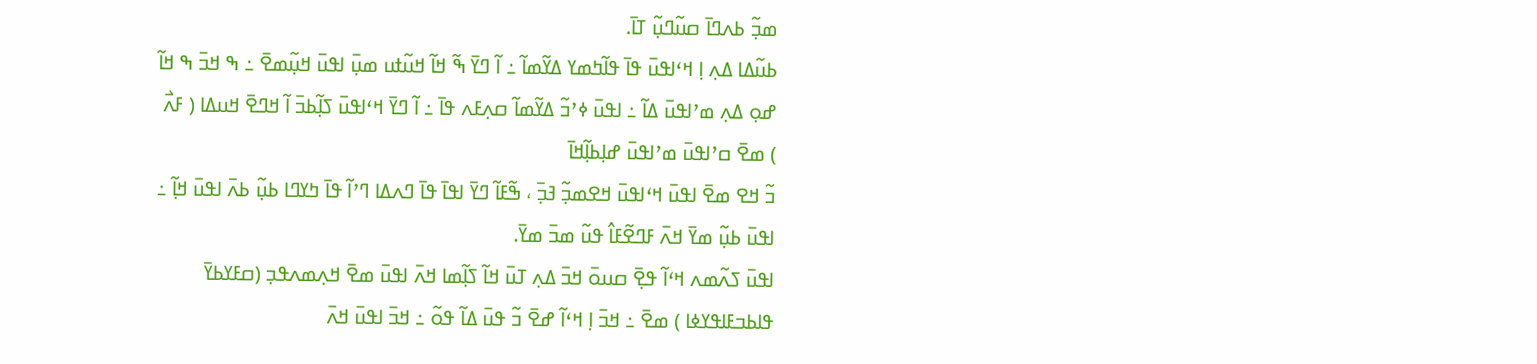ߘߏ߲߬ ߕߍߣߊ߫ ߛߎ߬ߣߎ߲߬ ߠߊ߫.
ߕߎ߬ߡߊ ߡߍ߲ ߊ߲ ߞߵߊߟߎ߫ ߟߊ߫ ߟߊ߬ߤߘߌ ߡߌ߬ߘߊ߬ ߸ ߊ߬ ߣߌ߫ ߒ߬ ߞߊ߬ ߞߎ߬ߙߎ ߘߎ߲߫ ߊߟߎ߫ ߞߎ߲߬ߘߐ߫ ߸ ߒ ߞߏ߫ ߒ ߞߊ߬ ߝߋ߲ ߡߍ߲ ߘߴߊߟߎ߫ ߡߊ߬ ߸ ߊߟߎ߫ ߦߴߏ߬ ߡߌ߬ߘߊ߬ ߛߍ߲ߓߍ ߟߊ߫ ߸ ߊ߬ ߣߌ߫ ߞߵߊߟߎ߫ ߖߊ߲߬ߕߏ߫ ߊ߬ ߞߣߐ߫ ߞߎߡߊ ( ߓߍ߯ ) ߘߐ߫ ߛߴߊߟߎ߫ ߘߴߊߟߎ߫ ߝߊ߲ߕߊ߲߬ߞߊ߫
ߏ߬ ߞߐ ߘߐ߫ ߊߟߎ߫ ߞߵߊߟߎ߫ ߞߐߘߏ߲߬ ߔߏ߲߫ ، ߒ߬ߓߊ߬ ߣߌ߫ ߊߟߊ߫ ߟߊ߫ ߣߍߡߊ ߣߴߊ߬ ߟߊ߫ ߤߌߣߊ ߕߎ߲߬ ߕߍ߫ ߊߟߎ߫ ߞߊ߲߬ ߸ ߊߟߎ߫ ߕߎ߲߬ ߘߌ߫ ߞߍ߫ ߓߣߐ߬ߓߊ߮ ߟߎ߬ ߘߏ߫ ߘߌ߫.
ߊߟߎ߫ ߖߍ߬ߘߍ ߞߵߊ߬ ߟߐ߲߫ ߛߎߋ߫ ߞߏ߫ ߡߍ߲ ߠߎ߫ ߞߊ߬ ߖߊ߲߬ߘߊ ߞߍ߫ ߊߟߎ߫ ߘߐ߫ ߞߍ߲ߘߍߟߏ߲ (ߛߓߌߕߌ߫ ߟߊߕߏߓߊߟߌߦߊ ) ߘߐ߫ ߸ ߞߏ߫ ߊ߲ ߞߵߊ߬ ߝߐ߫ ߏ߬ ߟߎ߫ ߡߊ߬ ߟߋ߬ ߸ ߞߏ߫ ߊߟߎ߫ ߞߍ߫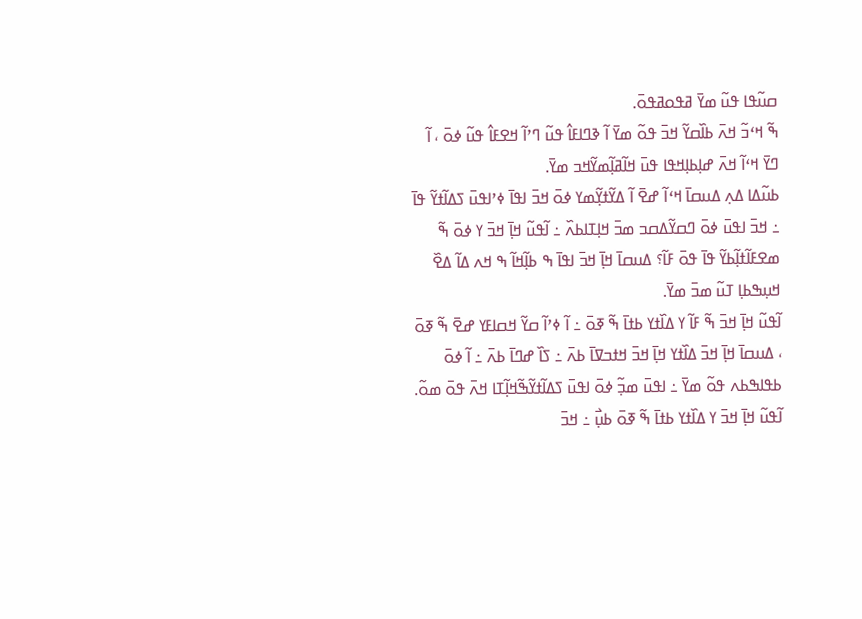ߛߎ߬ߟߊ ߟߎ߬ ߘߌ߫ ߥߟߋߥߟߋ߫.
ߒ߬ ߞߵߏ߬ ߞߍ߫ ߕߊ߰ߛߌ߬ ߞߏ߫ ߟߋ߬ ߘߌ߫ ߊ߬ ߢߣߊߓߊ߮ ߟߎ߬ ߣߴߊ߬ ߞߐߓߊ߮ ߟߎ߬ ߦߋ߫ ، ߊ߬ ߣߌ߫ ߞߵߊ߬ ߞߍ߫ ߝߊ߲ߕߊ߲ߞߟߊ ߟߎ߫ ߞߊ߬ߥߊ߲߬ߘߌ߬ߞߏ ߘߌ߫.
ߕߎ߬ߡߊ ߡߍ߲ ߡߎߛߊ߫ ߞߵߊ߬ ߝߐ߫ ߊ߬ ߡߌ߬ߙߌ߲߬ߘߌ ߦߋ߫ ߞߏ߫ ߊߟߊ߫ ߦߴߊߟߎ߫ ߖߡߊ߬ߙߌ߬ ߟߊ߫ ߸ ߞߏ߫ ߊߟߎ߫ ߦߋ߫ ߣߛߌ߬ߡߛߏ ߘߏ߫ ߞߊ߲ߠߊߕߍ߰ ߸ ߊ߬ߟߎ߬ ߞߊ߲߫ ߞߏ߫ ߌ ߦߋ߫ ߒ߬ ߘߐߓߊ߬ߙߊ߲߬ߕߌ߬ ߟߊ߫ ߟߋ߫ ߓߊ߬؟ ߡߎߛߊ߫ ߞߊ߲߫ ߞߏ߫ ߊߟߊ߫ ߒ ߕߊ߲߬ߞߊ߬ ߒ ߞߍ ߡߊ߬ ߡߐ߰ ߞߎ߲ߒߕߊ߲ ߠߎ߬ ߘߏ߫ ߘߌ߫.
ߊ߬ߟߎ߬ ߞߊ߲߫ ߞߏ߫ ߒ߬ ߓߊ߬ ߌ ߡߊ߰ߙߌ ߕߙߊ߫ ߒ߬ ߧߋ߫ ߸ ߊ߬ ߦߴߊ߬ ߛߌ߬ ߞߛߊߓߌ ߝߐ߫ ߒ߬ ߧߋ߫ ، ߡߎߛߊ߫ ߞߊ߲߫ ߞߏ߫ ߡߊ߰ߙߌ ߞߊ߲߫ ߞߏ߫ ߞߙߏߜߊ߫ ߕߍ߫ ߸ ߖߊ߰ ߝߣߊ߫ ߕߍ߫ ߸ ߊ߬ ߦߋ߫ ߕߟߊߒߕߍ ߟߋ߬ ߘߌ߫ ߸ ߊߟߎ߫ ߘߏ߲߬ ߦߋ߫ ߊߟߎ߫ ߖߡߊ߬ߙߌ߬ߒ߬ߞߊ߲߬ߠߊ ߞߍ߫ ߟߋ߫ ߘߋ߬.
ߊ߬ߟߎ߬ ߞߊ߲߫ ߞߏ߫ ߌ ߡߊ߰ߙߌ ߕߙߊ߫ ߒ߬ ߧߋ߫ ߕߎ߲߯ ߸ ߞߏ߫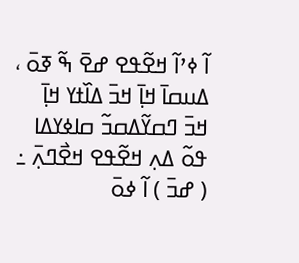ߊ߬ ߦߴߊ߬ ߞߐ߬ߟߐ ߝߐ߫ ߒ߬ ߧߋ߫ ، ߡߎߛߊ߫ ߞߊ߲߫ ߞߏ߫ ߡߊ߰ߙߌ ߞߊ߲߫ ߞߏ߫ ߣߛߌ߬ߡߛߏ߬ ߛߊߦߌߡߊ ߟߋ߬ ߡߍ߲ ߞߐ߬ߟߐ ߞߐ߯ߣߍ߲߫ ߸ ( ߝߏ߫ ) ߊ߬ ߦߋ߫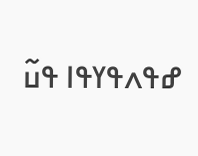ߝߟߍߟߌߟߊ ߟߎ߬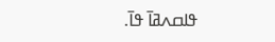ߟߊߛߍߥߊ߫ ߟߊ߫.